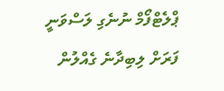ޕްލެޓްފޯމް ނުނެގި ލަސްވަނީ ފަރަށް ލިބިދާނެ ގެއްލުން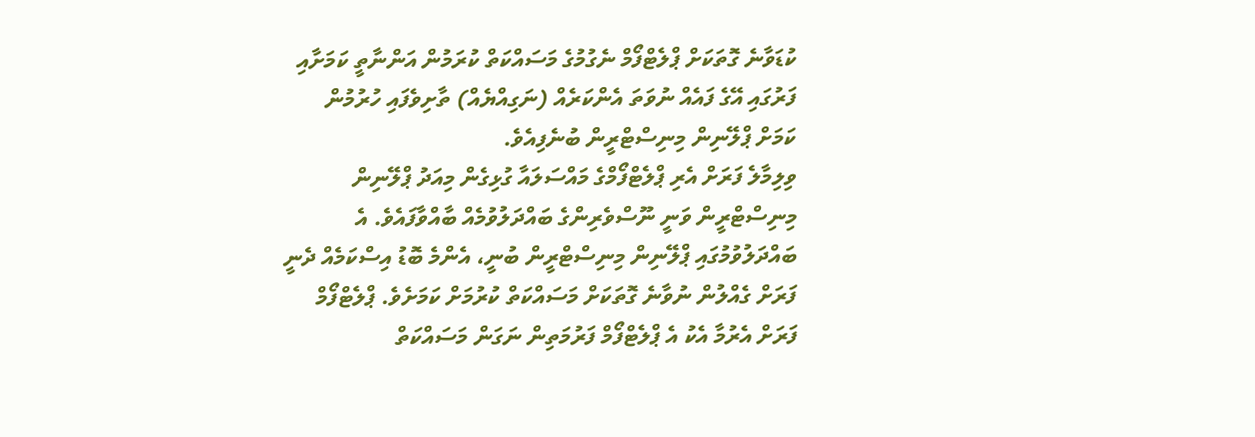ކުޑަވާނެ ގޮތަކަށް ޕްލެޓްފޯމް ނެގުމުގެ މަސައްކަތް ކުރަމުން އަންނާތީ ކަމަށާއި ފަރުގައި އޭގެ ފައެއް ނުވަތަ އެންކަރެއް (ނަގިއްޔެއް) ތާށިވެފައި ހުރުމުން ކަމަށް ޕްލޭނިން މިނިސްޓްރީން ބުނެފިއެވެ.
ވިލިމާލެ ފަރަށް އެރި ޕްލެޓްފޯމްގެ މައްސަލައާ ގުޅިގެން މިއަދު ޕްލޭނިން މިނިސްޓްރީން ވަނީ ނޫސްވެރިންގެ ބައްދަލުވުމެއް ބާއްވާފައެވެ. އެ ބައްދަލުވުމުގައި ޕްލޭނިން މިނިސްޓްރީން ބުނީ، އެންމެ ބޮޑު އިސްކަމެއް ދެނީ ފަރަށް ގެއްލުން ނުވާނެ ގޮތަކަށް މަސައްކަތް ކުރުމަށް ކަމަށެވެ. ޕްލެޓްފޯމް ފަރަށް އެރުމާ އެކު އެ ޕްލެޓްފޯމް ފަރުމަތިން ނަގަން މަސައްކަތް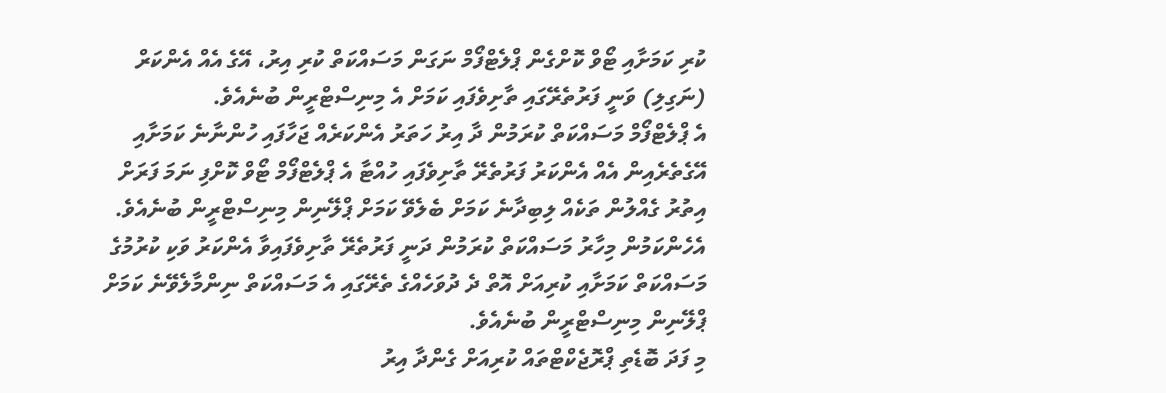ކުރި ކަމަށާއި ޓޯވް ކޮށްގެން ޕްލެޓްފޯމް ނަގަން މަސައްކަތް ކުރި އިރު، އޭގެ އެއް އެންކަރް (ނަގިލި) ވަނީ ފަރުތެރޭގައި ތާށިވެފައި ކަމަށް އެ މިނިސްޓްރީން ބުނެއެވެ.
އެ ޕްލެޓްފޯމް މަސައްކަތް ކުރަމުން ދާ އިރު ހަތަރު އެންކަރެއް ޖަހާފައި ހުންނާނެ ކަމަށާއި އޭގެތެރެއިން އެއް އެންކަރު ފަރުތެރޭ ތާށިވެފައި ހުއްޓާ އެ ޕްލެޓްފޯމް ޓޯވް ކޮށްފި ނަމަ ފަރަށް އިތުރު ގެއްލުން ތަކެއް ލިބިދާނެ ކަމަށް ބެލެވޭ ކަމަށް ޕްލޭނިން މިނިސްޓްރީން ބުނެއެވެ. އެހެންކަމުން މިހާރު މަސައްކަތް ކުރަމުން ދަނީ ފަރުތެރޭ ތާށިވެފައިވާ އެންކަރު ވަކި ކުރުމުގެ މަސައްކަތް ކަމަށާއި ކުރިއަށް އޮތް ދެ ދުވަހެއްގެ ތެރޭގައި އެ މަސައްކަތް ނިންމާލެވޭނެ ކަމަށް ޕްލޭނިން މިނިސްޓްރީން ބުނެއެވެ.
މި ފަދަ ބޮޑެތި ޕްރޮޖެކްޓްތައް ކުރިއަށް ގެންދާ އިރު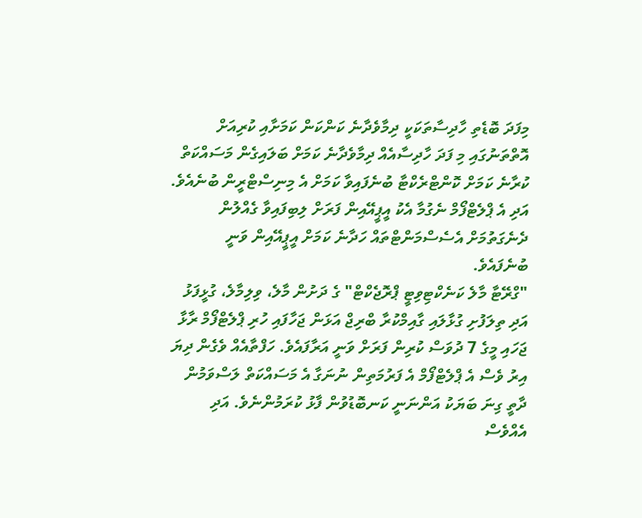މިފަދަ ބޮޑެތި ހާދިސާތަކަކީ ދިމާވެދާނެ ކަންކަން ކަމަށާއި ކުރިއަށް އޮތްތަނުގައި މި ފަދަ ހާދިސާއެއް ދިމާވެދާނެ ކަމަށް ބަލައިގެން މަސައްކަތް ކުރާނެ ކަމަށް ކޮންޓްރެކްޓާ ބުނެފައިވާ ކަމަށް އެ މިނިސްޓްރީން ބުނެއެވެ. އަދި އެ ޕްލެޓްފޯމް ނެގުމާ އެކު އީޕީއޭއިން ފަރަށް ލިބިފައިވާ ގެއްލުން ދެނެގަތުމަށް އެސެސްމަންޓްތައް ހަދާނެ ކަމަށް އީޕީއޭއިން ވަނީ ބުނެފައެވެ.
"ގްރޭޓާ މާލެ ކަނެކްޓިވިޓީ ޕްރޮޖެކްޓް" ގެ ދަށުން މާލެ، ވިލިމާލެ، ގުޅީފަޅު އަދި ތިލަފުށި ގުޅާލައި ގާއިމްކުރާ ބްރިޖް އަޅަން ޖަހާފައި ހުރި ޕްލެޓްފޯމް ރާޅާ ޖަހައި މީގެ 7 ދުވަސް ކުރިން ފަރަށް ވަނީ އަރާފައެވެ. ހަފްތާއެއް ވެގެން ދިޔަ އިރު ވެސް އެ ޕްލެޓްފޯމް އެ ފަރުމަތިން ނުނަގާ އެ މަސައްކަތް ލަސްވަމުން ދާތީ ގިނަ ބަޔަކު އަންނަނީ ކަނބޮޑުވުން ފާޅު ކުރަމުންނެވެ. އަދި އެއްވެސް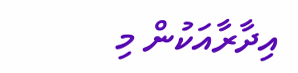އިދާރާއަކުން މި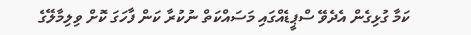ކަމާ ގުޅިގެން އެދެވޭ ސްޕީޑެއްގައި މަސައްކަތް ނުކުރާ ކަން ފާހަގަ ކޮށް ވިލިމާލޭގެ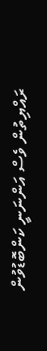ރައްޔިތުން ވެސް އަންނަނީ ކަންބޮޑުވުން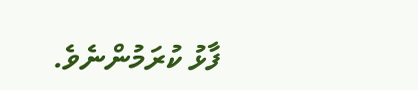ފާޅު ކުރަމުންނެވެ.